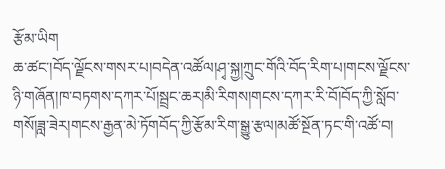རྩོམ་ཡིག
ཆ་ཚང་།བོད་ལྗོངས་གསར་པ།བདེན་འཚོལ།ཤྭ་སྐྱ།ཀྲུང་གོའི་བོད་རིག་པ།གངས་ལྗོངས་ཉི་གཞོན།ཁ་བཏགས་དཀར་པོ།སྦྲང་ཆར།མི་རིགས།གངས་དཀར་རི་བོ།བོད་ཀྱི་སློབ་གསོ།ཟླ་ཟེར།གངས་རྒྱན་མེ་ཏོགབོད་ཀྱི་རྩོམ་རིག་སྒྱུ་རྩལ།མཚོ་སྔོན་ཏང་གི་འཚོ་བ།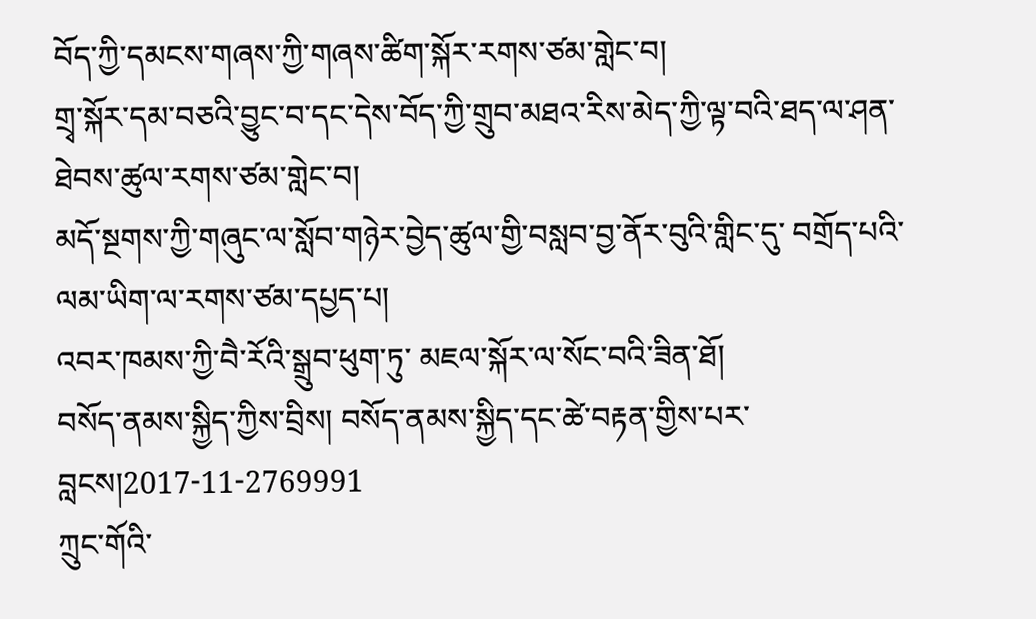བོད་ཀྱི་དམངས་གཞས་ཀྱི་གཞས་ཚིག་སྐོར་རགས་ཙམ་གླེང་བ།
གྲྭ་སྐོར་དམ་བཅའི་བྱུང་བ་དང་དེས་བོད་ཀྱི་གྲུབ་མཐའ་རིས་མེད་ཀྱི་ལྟ་བའི་ཐད་ལ་ཤན་ ཐེབས་ཚུལ་རགས་ཙམ་གླེང་བ།
མདོ་སྔགས་ཀྱི་གཞུང་ལ་སློབ་གཉེར་བྱེད་ཚུལ་གྱི་བསླབ་བྱ་ནོར་བུའི་གླིང་དུ་ བགྲོད་པའི་ལམ་ཡིག་ལ་རགས་ཙམ་དཔྱད་པ།
འབར་ཁམས་ཀྱི་བཻ་རོའི་སྒྲུབ་ཕུག་ཏུ་ མཇལ་སྐོར་ལ་སོང་བའི་ཟིན་ཐོ།
བསོད་ནམས་སྐྱིད་ཀྱིས་བྲིས། བསོད་ནམས་སྐྱིད་དང་ཚེ་བརྟན་གྱིས་པར་བླངས།2017-11-2769991
ཀྲུང་གོའི་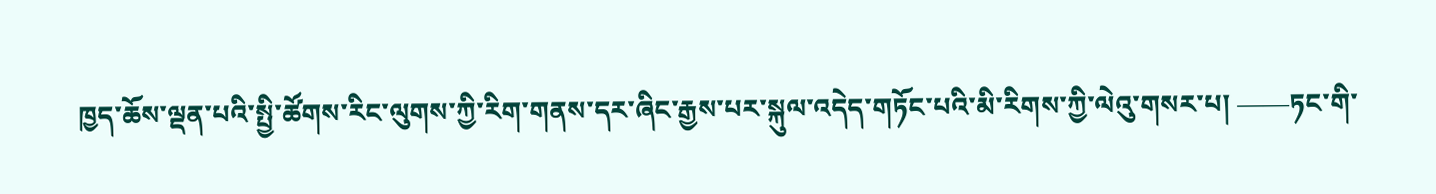ཁྱད་ཆོས་ལྡན་པའི་སྤྱི་ཚོགས་རིང་ལུགས་ཀྱི་རིག་གནས་དར་ཞིང་རྒྱས་པར་སྐུལ་འདེད་གཏོང་པའི་མི་རིགས་ཀྱི་ལེའུ་གསར་པ། ——ཏང་གི་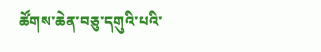ཚོགས་ཆེན་བཅུ་དགུའི་པའི་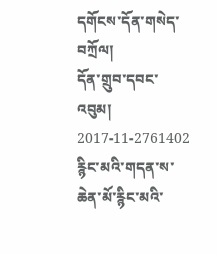དགོངས་དོན་གསེད་བཀྲོལ།
དོན་གྲུབ་དབང་འབུམ། 2017-11-2761402
རྙིང་མའི་གདན་ས་ཆེན་མོ་རྙིང་མའི་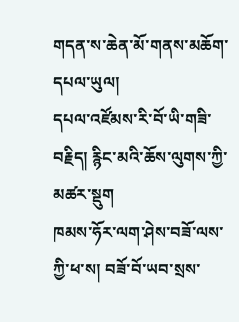གདན་ས་ཆེན་མོ་གནས་མཆོག་དཔལ་ཡུལ།
དཔལ་འཛོམས་རི་བོ་ཡི་གཟི་བརྗིད། རྙིང་མའི་ཆོས་ལུགས་ཀྱི་མཚར་སྡུག
ཁམས་ཧོར་ལག་ཤེས་བཟོ་ལས་ཀྱི་ཕ་ས། བཟོ་བོ་ཡབ་སྲས་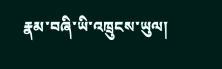རྣམ་བཞི་ཡི་འཁྲུངས་ཡུལ།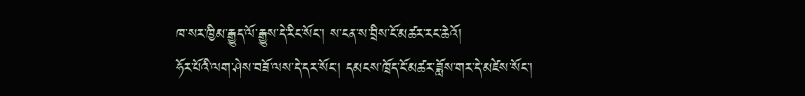ཁ་སར་ཁྱིམ་རྒྱུད་ལོ་རྒྱུས་དེ་རིང་སོང་། ས་ངན་ས་བྲིས་ངོ་མཚར་རང་ཆེའོ།
ཧོར་པོའི་ལག་ཤེས་བཟོ་ལས་དེ་དར་སོང་། དམངས་ཁྲོད་ངོ་མཚར་ཟློས་གར་དེ་མཛེས་སོང་།